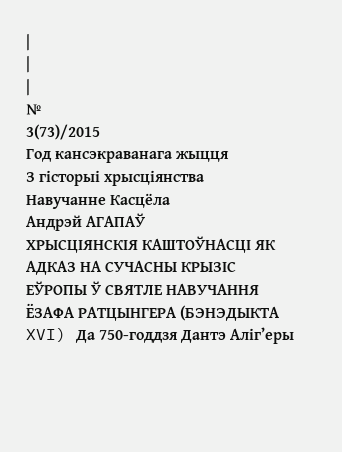|
|
|
№
3(73)/2015
Год кансэкраванага жыцця
З гісторыі хрысціянства
Навучанне Касцёла
Андрэй АГАПАЎ
ХРЫСЦІЯНСКІЯ КАШТОЎНАСЦІ ЯК АДКАЗ НА СУЧАСНЫ КРЫЗІС ЕЎРОПЫ Ў СВЯТЛЕ НАВУЧАННЯ ЁЗАФА РАТЦЫНГЕРА (БЭНЭДЫКТА XVI) Да 750-годдзя Дантэ Аліг’еры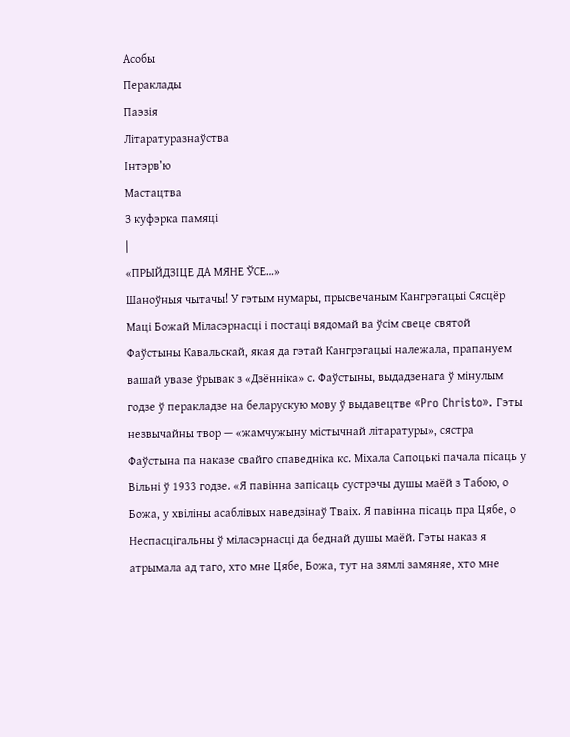Асобы
Пераклады
Паэзія
Літаратуразнаўства
Інтэрв’ю
Мастацтва
З куфэрка памяці
|
«ПРЫЙДЗІЦЕ ДА МЯНЕ ЎСЕ…»
Шаноўныя чытачы! У гэтым нумары, прысвечаным Кангрэгацыі Сясцёр Маці Божай Міласэрнасці і постаці вядомай ва ўсім свеце святой Фаўстыны Кавальскай, якая да гэтай Кангрэгацыі належала, прапануем вашай увазе ўрывак з «Дзённіка» с. Фаўстыны, выдадзенага ў мінулым годзе ў перакладзе на беларускую мову ў выдавецтве «Pro Christo». Гэты незвычайны твор — «жамчужыну містычнай літаратуры», сястра Фаўстына па наказе свайго спаведніка кс. Міхала Сапоцькі пачала пісаць у Вільні ў 1933 годзе. «Я павінна запісаць сустрэчы душы маёй з Табою, о Божа, у хвіліны асаблівых наведзінаў Тваіх. Я павінна пісаць пра Цябе, о Неспасцігальны ў міласэрнасці да беднай душы маёй. Гэты наказ я атрымала ад таго, хто мне Цябе, Божа, тут на зямлі замяняе, хто мне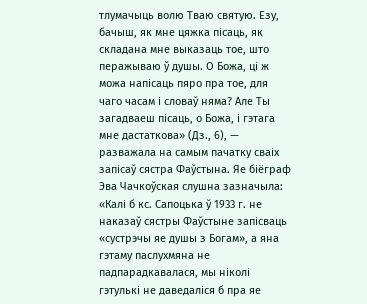тлумачыць волю Тваю святую. Езу, бачыш, як мне цяжка пісаць, як складана мне выказаць тое, што перажываю ў душы. О Божа, ці ж можа напісаць пяро пра тое, для чаго часам і словаў няма? Але Ты загадваеш пісаць, о Божа, і гэтага мне дастаткова» (Дз., 6), — разважала на самым пачатку сваіх запісаў сястра Фаўстына. Яе біёграф Эва Чачкоўская слушна зазначыла: «Калі б кс. Сапоцька ў 1933 г. не наказаў сястры Фаўстыне запісваць «сустрэчы яе душы з Богам», а яна гэтаму паслухмяна не падпарадкавалася, мы ніколі гэтулькі не даведаліся б пра яе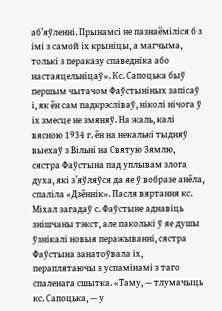аб’яўленні. Прынамсі не пазнаёміліся б з імі з самой іх крыніцы, а магчыма, толькі з пераказу спаведніка або настаяцельніцаў». Кс. Сапоцька быў першым чытачом Фаўстыніных запісаў і, як ён сам падкрэсліваў, ніколі нічога ў іх змесце не змяняў. На жаль, калі вясною 1934 г. ён на некалькі тыдняў выехаў з Вільні на Святую Зямлю, сястра Фаўстына пад уплывам злога духа, які з’яўляўся да яе ў вобразе анёла, спаліла «Дзённік». Пасля вяртання кс. Міхал загадаў с. Фаўстыне аднавіць знішчаны тэкст, але паколькі ў яе душы ўзнікалі новыя перажыванні, сястра Фаўстына занатоўвала іх, пераплятаючы з успамінамі з таго спаленага сшытка. «Таму, — тлумачыць кс. Сапоцька, — у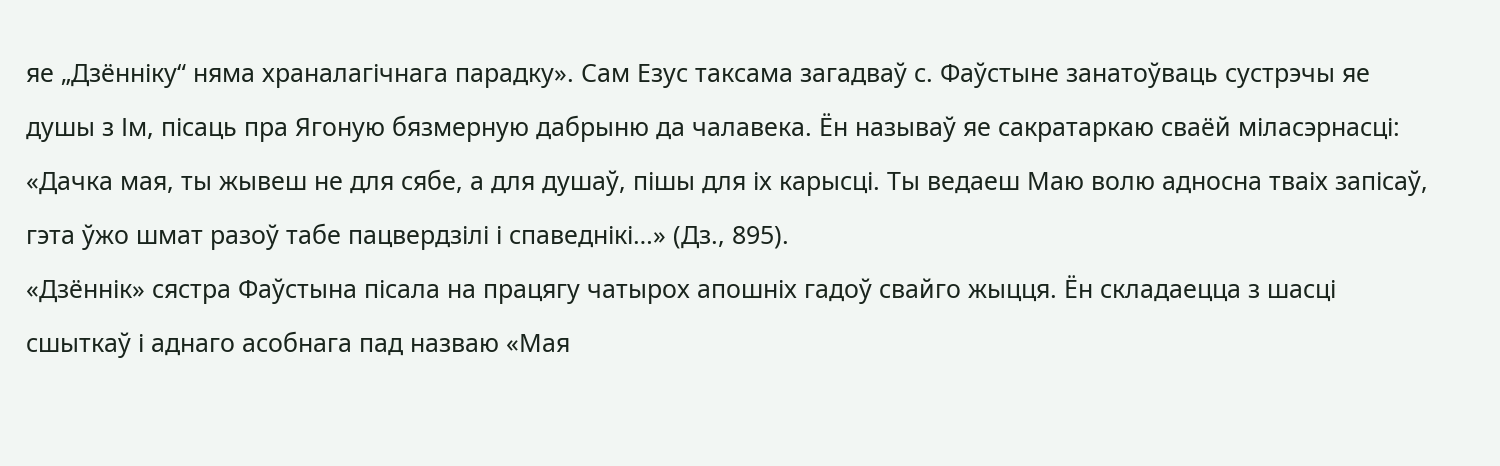яе „Дзённіку“ няма храналагічнага парадку». Сам Езус таксама загадваў с. Фаўстыне занатоўваць сустрэчы яе душы з Ім, пісаць пра Ягоную бязмерную дабрыню да чалавека. Ён называў яе сакратаркаю сваёй міласэрнасці: «Дачка мая, ты жывеш не для сябе, а для душаў, пішы для іх карысці. Ты ведаеш Маю волю адносна тваіх запісаў, гэта ўжо шмат разоў табе пацвердзілі і спаведнікі…» (Дз., 895).
«Дзённік» сястра Фаўстына пісала на працягу чатырох апошніх гадоў свайго жыцця. Ён складаецца з шасці сшыткаў і аднаго асобнага пад назваю «Мая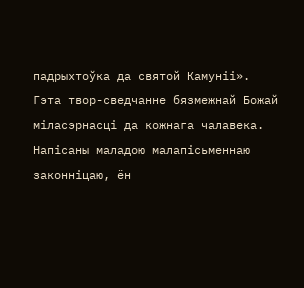падрыхтоўка да святой Камуніі». Гэта твор-сведчанне бязмежнай Божай міласэрнасці да кожнага чалавека. Напісаны маладою малапісьменнаю законніцаю, ён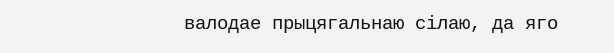валодае прыцягальнаю сілаю, да яго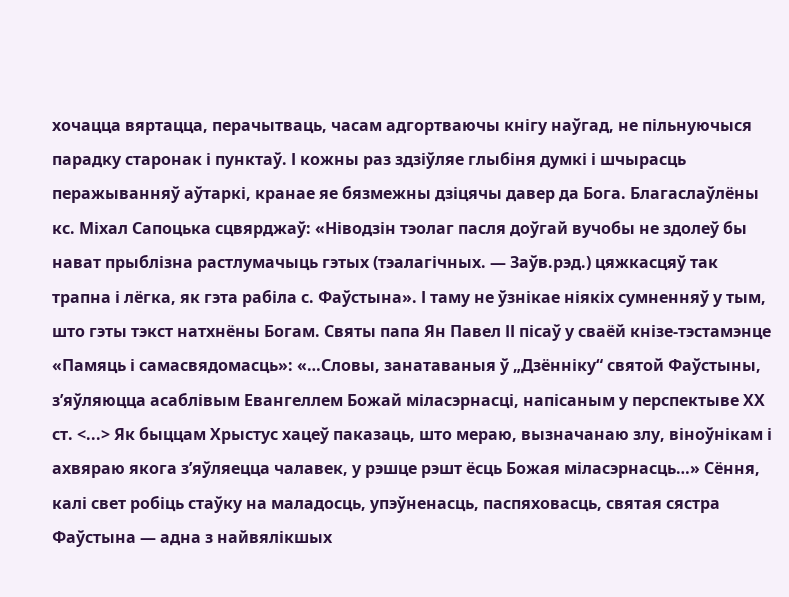хочацца вяртацца, перачытваць, часам адгортваючы кнігу наўгад, не пільнуючыся парадку старонак і пунктаў. І кожны раз здзіўляе глыбіня думкі і шчырасць перажыванняў аўтаркі, кранае яе бязмежны дзіцячы давер да Бога. Благаслаўлёны кс. Міхал Сапоцька сцвярджаў: «Ніводзін тэолаг пасля доўгай вучобы не здолеў бы нават прыблізна растлумачыць гэтых (тэалагічных. — Заўв.рэд.) цяжкасцяў так трапна і лёгка, як гэта рабіла с. Фаўстына». І таму не ўзнікае ніякіх сумненняў у тым, што гэты тэкст натхнёны Богам. Святы папа Ян Павел ІІ пісаў у сваёй кнізе-тэстамэнце «Памяць і самасвядомасць»: «…Словы, занатаваныя ў „Дзённіку“ святой Фаўстыны, з’яўляюцца асаблівым Евангеллем Божай міласэрнасці, напісаным у перспектыве ХХ ст. <...> Як быццам Хрыстус хацеў паказаць, што мераю, вызначанаю злу, віноўнікам і ахвяраю якога з’яўляецца чалавек, у рэшце рэшт ёсць Божая міласэрнасць…» Сёння, калі свет робіць стаўку на маладосць, упэўненасць, паспяховасць, святая сястра Фаўстына — адна з найвялікшых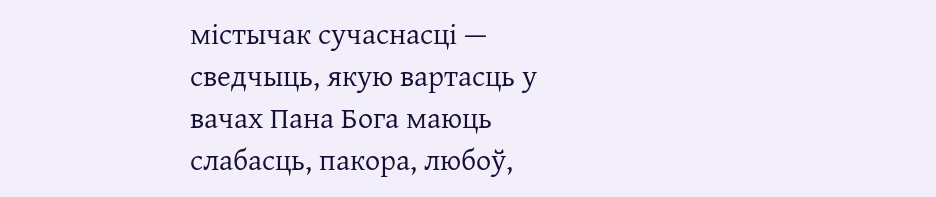містычак сучаснасці — сведчыць, якую вартасць у вачах Пана Бога маюць слабасць, пакора, любоў,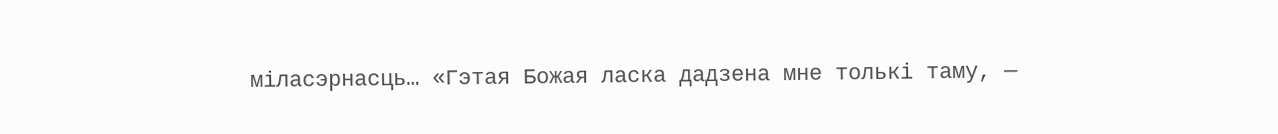міласэрнасць… «Гэтая Божая ласка дадзена мне толькі таму, —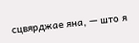сцвярджае яна, — што я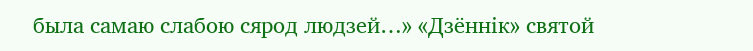была самаю слабою сярод людзей…» «Дзённік» святой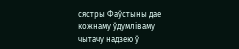сястры Фаўстыны дае кожнаму ўдумліваму чытачу надзею ў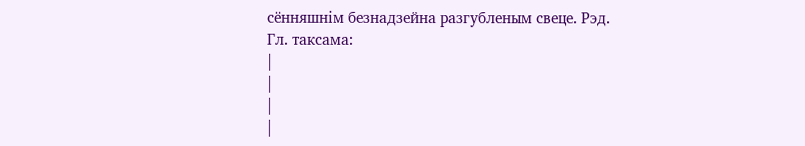сённяшнім безнадзейна разгубленым свеце. Рэд.
Гл. таксама:
|
|
|
|